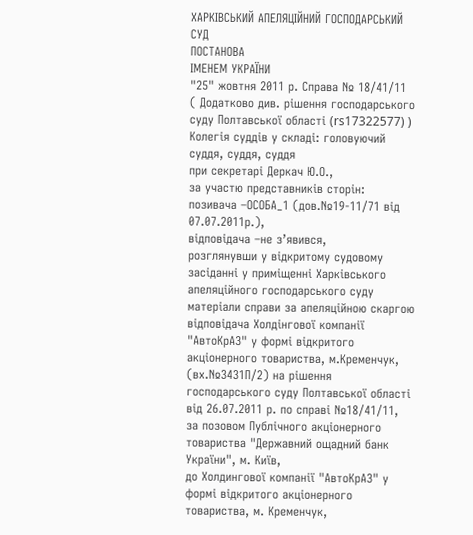ХАРКІВСЬКИЙ АПЕЛЯЦІЙНИЙ ГОСПОДАРСЬКИЙ СУД
ПОСТАНОВА
ІМЕНЕМ УКРАЇНИ
"25" жовтня 2011 р. Справа № 18/41/11
( Додатково див. рішення господарського суду Полтавської області (rs17322577) )
Колегія суддів у складі: головуючий суддя, суддя, суддя
при секретарі Деркач Ю.О.,
за участю представників сторін:
позивача –ОСОБА_1 (дов.№19-11/71 від 07.07.2011р.),
відповідача –не з’явився,
розглянувши у відкритому судовому засіданні у приміщенні Харківського апеляційного господарського суду матеріали справи за апеляційною скаргою відповідача Холдінгової компанії "АвтоКрАЗ" у формі відкритого акціонерного товариства, м.Кременчук, (вх.№3431П/2) на рішення господарського суду Полтавської області від 26.07.2011 р. по справі №18/41/11,
за позовом Публічного акціонерного товариства "Державний ощадний банк України", м. Київ,
до Холдингової компанії "АвтоКрАЗ" у формі відкритого акціонерного товариства, м. Кременчук,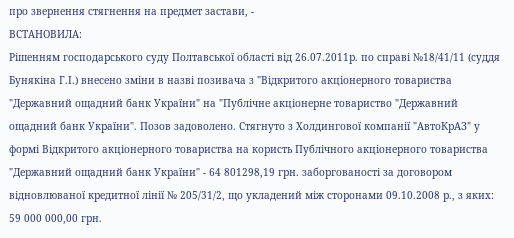про звернення стягнення на предмет застави, -
ВСТАНОВИЛА:
Рішенням господарського суду Полтавської області від 26.07.2011р. по справі №18/41/11 (суддя Бунякіна Г.І.) внесено зміни в назві позивача з "Відкритого акціонерного товариства "Державний ощадний банк України" на "Публічне акціонерне товариство "Державний ощадний банк України". Позов задоволено. Стягнуто з Холдингової компанії "АвтоКрАЗ" у формі Відкритого акціонерного товариства на користь Публічного акціонерного товариства "Державний ощадний банк України" - 64 801298,19 грн. заборгованості за договором відновлюваної кредитної лінії № 205/31/2, що укладений між сторонами 09.10.2008 р., з яких: 59 000 000,00 грн.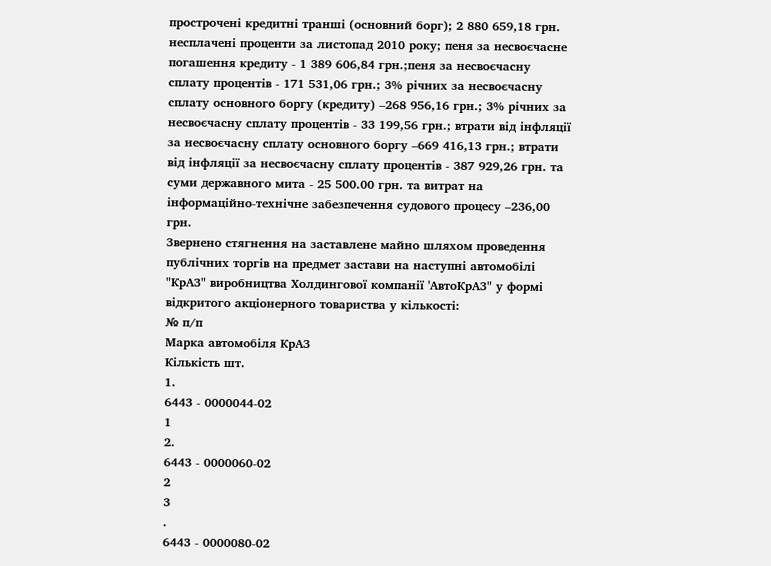прострочені кредитні транші (основний борг); 2 880 659,18 грн. несплачені проценти за листопад 2010 року; пеня за несвоєчасне погашення кредиту - 1 389 606,84 грн.;пеня за несвоєчасну сплату процентів - 171 531,06 грн.; 3% річних за несвоєчасну сплату основного боргу (кредиту) –268 956,16 грн.; 3% річних за несвоєчасну сплату процентів - 33 199,56 грн.; втрати від інфляції за несвоєчасну сплату основного боргу –669 416,13 грн.; втрати від інфляції за несвоєчасну сплату процентів - 387 929,26 грн. та суми державного мита - 25 500.00 грн. та витрат на інформаційно-технічне забезпечення судового процесу –236,00 грн.
Звернено стягнення на заставлене майно шляхом проведення публічних торгів на предмет застави на наступні автомобілі "КрАЗ" виробництва Холдингової компанії 'АвтоКрАЗ" у формі відкритого акціонерного товариства у кількості:
№ п/п
Марка автомобіля КрАЗ
Кількість шт.
1.
6443 - 0000044-02
1
2.
6443 - 0000060-02
2
3
.
6443 - 0000080-02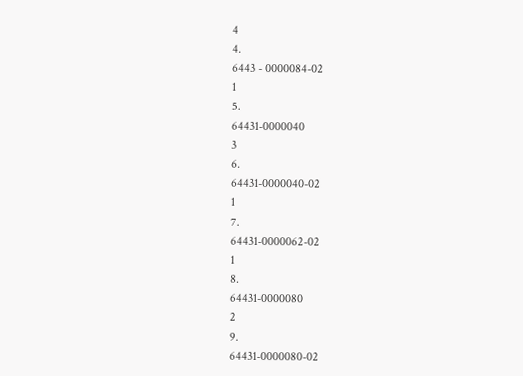4
4.
6443 - 0000084-02
1
5.
64431-0000040
3
6.
64431-0000040-02
1
7.
64431-0000062-02
1
8.
64431-0000080
2
9.
64431-0000080-02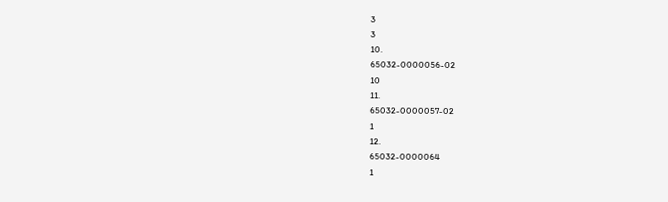3
3
10.
65032-0000056-02
10
11.
65032-0000057-02
1
12.
65032-0000064
1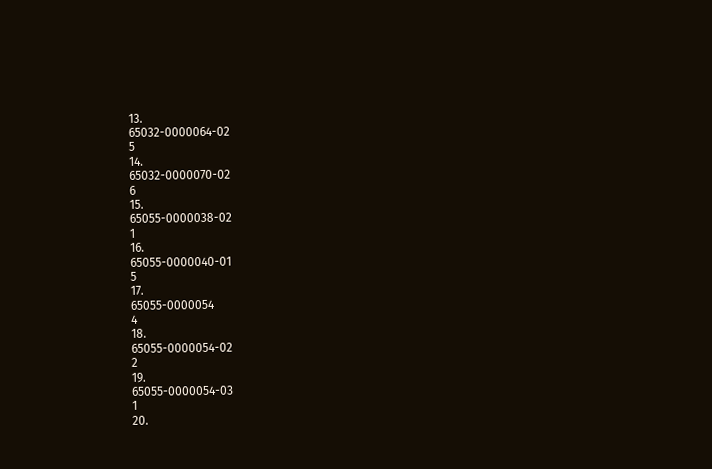13.
65032-0000064-02
5
14.
65032-0000070-02
6
15.
65055-0000038-02
1
16.
65055-0000040-01
5
17.
65055-0000054
4
18.
65055-0000054-02
2
19.
65055-0000054-03
1
20.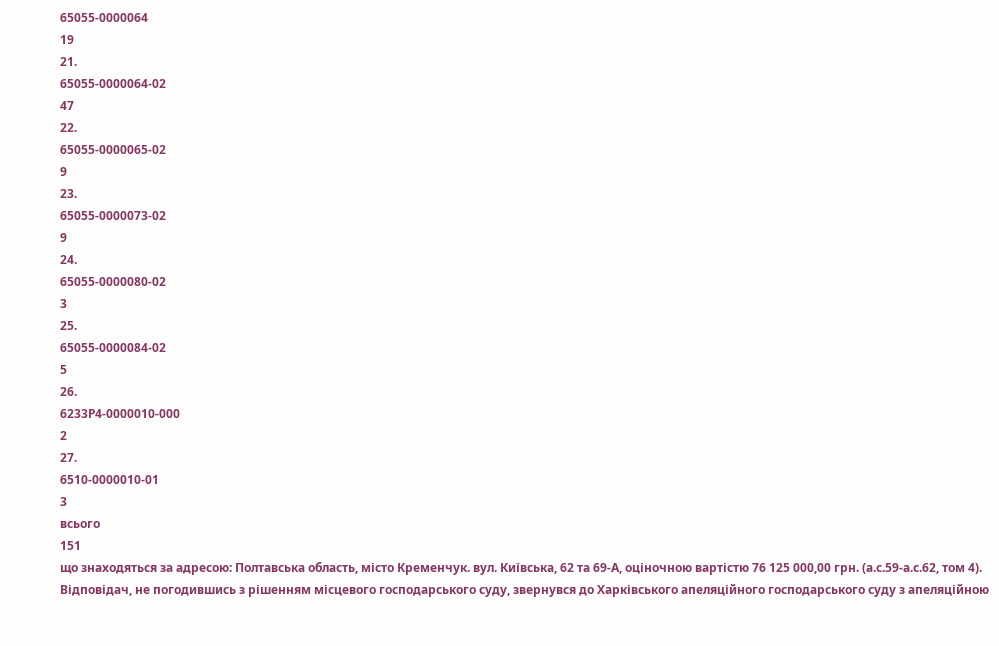65055-0000064
19
21.
65055-0000064-02
47
22.
65055-0000065-02
9
23.
65055-0000073-02
9
24.
65055-0000080-02
3
25.
65055-0000084-02
5
26.
6233Р4-0000010-000
2
27.
6510-0000010-01
3
всього
151
що знаходяться за адресою: Полтавська область, місто Кременчук. вул. Київська, 62 та 69-А, оціночною вартістю 76 125 000,00 грн. (а.с.59-а.с.62, том 4).
Відповідач, не погодившись з рішенням місцевого господарського суду, звернувся до Харківського апеляційного господарського суду з апеляційною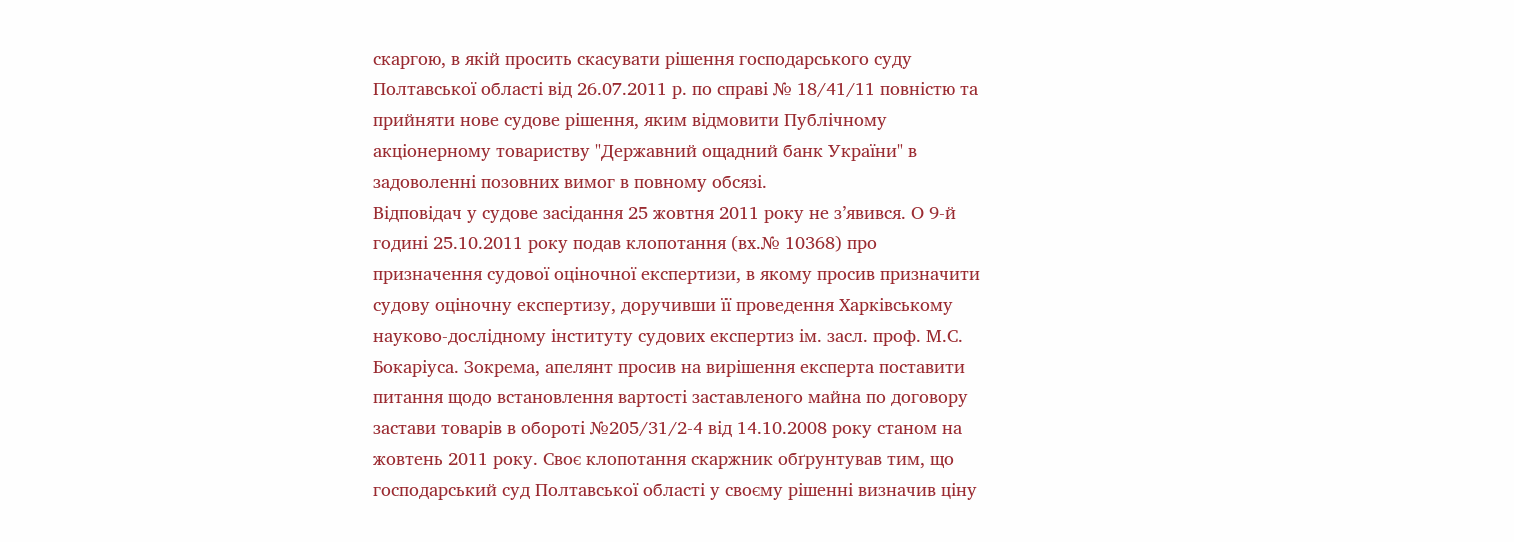скаргою, в якій просить скасувати рішення господарського суду Полтавської області від 26.07.2011 р. по справі № 18/41/11 повністю та прийняти нове судове рішення, яким відмовити Публічному акціонерному товариству "Державний ощадний банк України" в задоволенні позовних вимог в повному обсязі.
Відповідач у судове засідання 25 жовтня 2011 року не з’явився. О 9-й годині 25.10.2011 року подав клопотання (вх.№ 10368) про призначення судової оціночної експертизи, в якому просив призначити судову оціночну експертизу, доручивши її проведення Харківському науково-дослідному інституту судових експертиз ім. засл. проф. М.С. Бокаріуса. Зокрема, апелянт просив на вирішення експерта поставити питання щодо встановлення вартості заставленого майна по договору застави товарів в обороті №205/31/2-4 від 14.10.2008 року станом на жовтень 2011 року. Своє клопотання скаржник обґрунтував тим, що господарський суд Полтавської області у своєму рішенні визначив ціну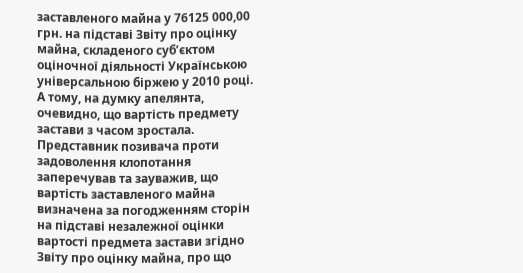заставленого майна у 76125 000,00 грн. на підставі Звіту про оцінку майна, складеного суб’єктом оціночної діяльності Українською універсальною біржею у 2010 році. А тому, на думку апелянта, очевидно, що вартість предмету застави з часом зростала.
Представник позивача проти задоволення клопотання заперечував та зауважив, що вартість заставленого майна визначена за погодженням сторін на підставі незалежної оцінки вартості предмета застави згідно Звіту про оцінку майна, про що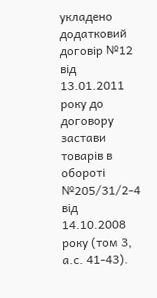укладено додатковий договір №12 від 13.01.2011 року до договору застави товарів в обороті №205/31/2-4 від 14.10.2008 року (том 3, а.с. 41-43).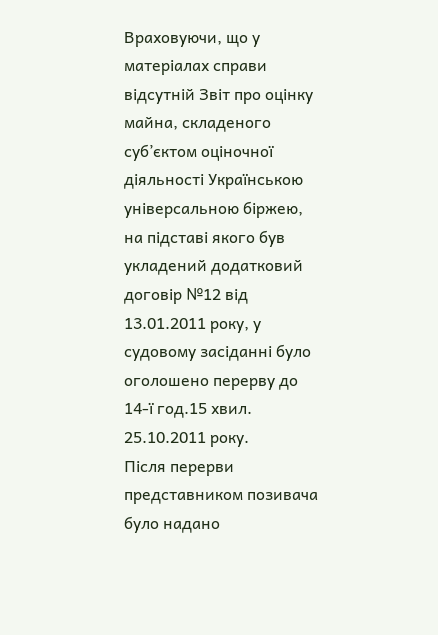Враховуючи, що у матеріалах справи відсутній Звіт про оцінку майна, складеного суб’єктом оціночної діяльності Українською універсальною біржею, на підставі якого був укладений додатковий договір №12 від 13.01.2011 року, у судовому засіданні було оголошено перерву до 14-ї год.15 хвил. 25.10.2011 року.
Після перерви представником позивача було надано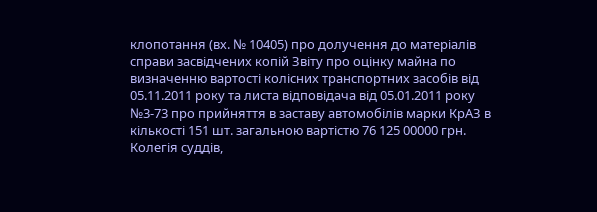клопотання (вх. № 10405) про долучення до матеріалів справи засвідчених копій Звіту про оцінку майна по визначенню вартості колісних транспортних засобів від 05.11.2011 року та листа відповідача від 05.01.2011 року №3-73 про прийняття в заставу автомобілів марки КрАЗ в кількості 151 шт. загальною вартістю 76 125 00000 грн.
Колегія суддів,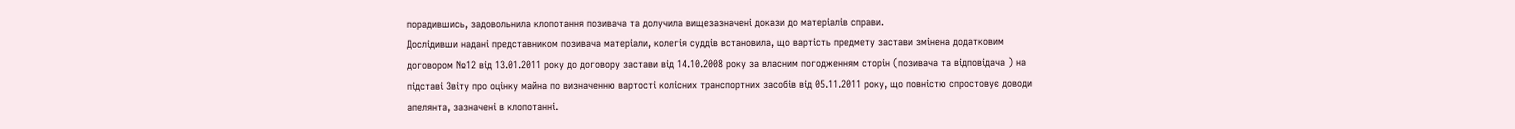порадившись, задовольнила клопотання позивача та долучила вищезазначені докази до матеріалів справи.
Дослідивши надані представником позивача матеріали, колегія суддів встановила, що вартість предмету застави змінена додатковим договором №12 від 13.01.2011 року до договору застави від 14.10.2008 року за власним погодженням сторін (позивача та відповідача ) на підставі Звіту про оцінку майна по визначенню вартості колісних транспортних засобів від 05.11.2011 року, що повністю спростовує доводи апелянта, зазначені в клопотанні.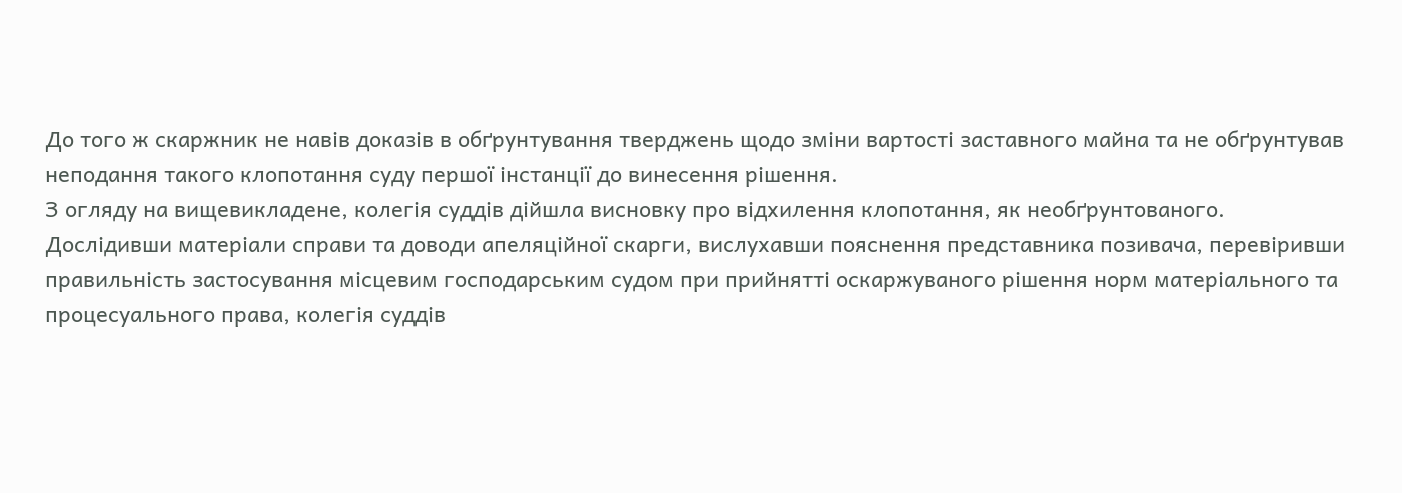До того ж скаржник не навів доказів в обґрунтування тверджень щодо зміни вартості заставного майна та не обґрунтував неподання такого клопотання суду першої інстанції до винесення рішення.
З огляду на вищевикладене, колегія суддів дійшла висновку про відхилення клопотання, як необґрунтованого.
Дослідивши матеріали справи та доводи апеляційної скарги, вислухавши пояснення представника позивача, перевіривши правильність застосування місцевим господарським судом при прийнятті оскаржуваного рішення норм матеріального та процесуального права, колегія суддів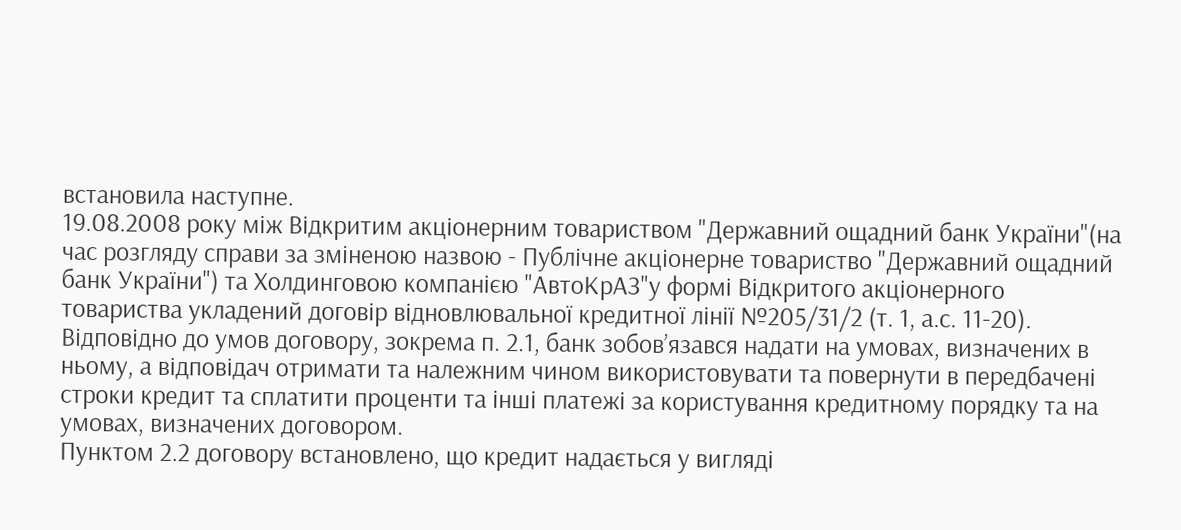встановила наступне.
19.08.2008 року між Відкритим акціонерним товариством "Державний ощадний банк України"(на час розгляду справи за зміненою назвою - Публічне акціонерне товариство "Державний ощадний банк України") та Холдинговою компанією "АвтоКрАЗ"у формі Відкритого акціонерного товариства укладений договір відновлювальної кредитної лінії №205/31/2 (т. 1, а.с. 11-20).
Відповідно до умов договору, зокрема п. 2.1, банк зобов’язався надати на умовах, визначених в ньому, а відповідач отримати та належним чином використовувати та повернути в передбачені строки кредит та сплатити проценти та інші платежі за користування кредитному порядку та на умовах, визначених договором.
Пунктом 2.2 договору встановлено, що кредит надається у вигляді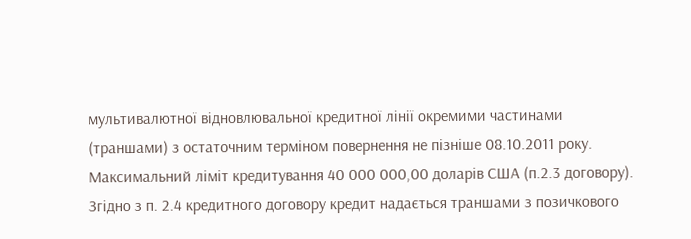мультивалютної відновлювальної кредитної лінії окремими частинами (траншами) з остаточним терміном повернення не пізніше 08.10.2011 року. Максимальний ліміт кредитування 40 000 000,00 доларів США (п.2.3 договору).
Згідно з п. 2.4 кредитного договору кредит надається траншами з позичкового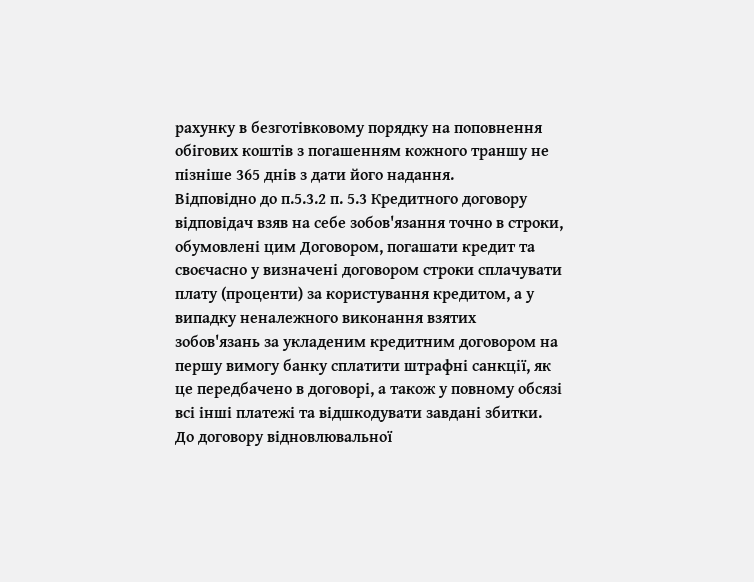рахунку в безготівковому порядку на поповнення обігових коштів з погашенням кожного траншу не пізніше 365 днів з дати його надання.
Відповідно до п.5.3.2 п. 5.3 Кредитного договору відповідач взяв на себе зобов'язання точно в строки, обумовлені цим Договором, погашати кредит та своєчасно у визначені договором строки сплачувати плату (проценти) за користування кредитом, а у випадку неналежного виконання взятих зобов'язань за укладеним кредитним договором на першу вимогу банку сплатити штрафні санкції, як це передбачено в договорі, а також у повному обсязі всі інші платежі та відшкодувати завдані збитки.
До договору відновлювальної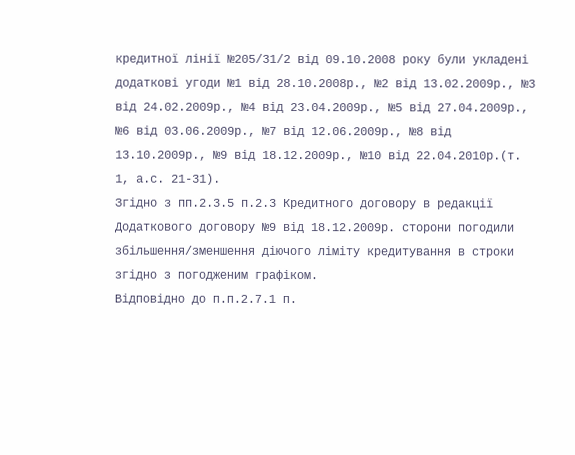кредитної лінії №205/31/2 від 09.10.2008 року були укладені додаткові угоди №1 від 28.10.2008р., №2 від 13.02.2009р., №3 від 24.02.2009р., №4 від 23.04.2009р., №5 від 27.04.2009р., №6 від 03.06.2009р., №7 від 12.06.2009р., №8 від 13.10.2009р., №9 від 18.12.2009р., №10 від 22.04.2010р.(т. 1, а.с. 21-31).
Згідно з пп.2.3.5 п.2.3 Кредитного договору в редакції Додаткового договору №9 від 18.12.2009р. сторони погодили збільшення/зменшення діючого ліміту кредитування в строки згідно з погодженим графіком.
Відповідно до п.п.2.7.1 п.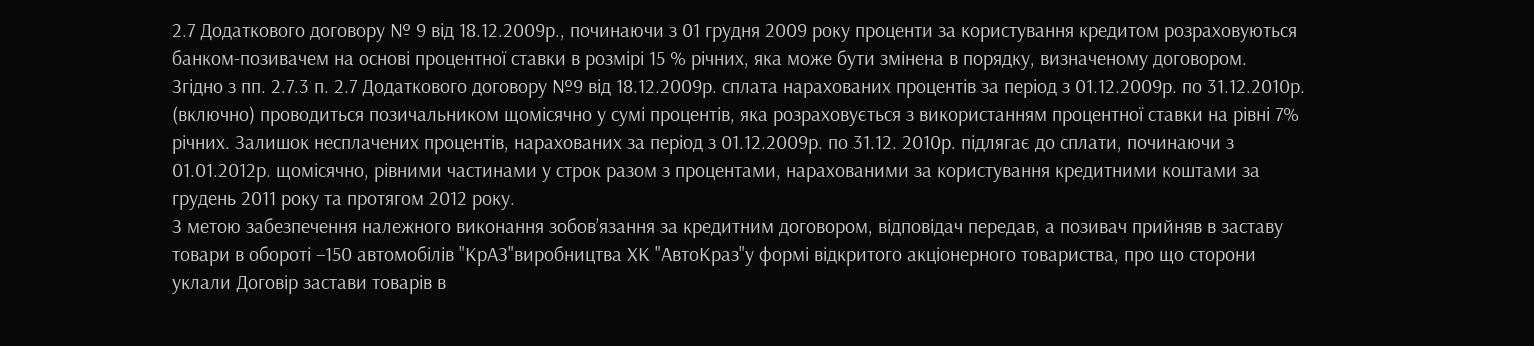2.7 Додаткового договору № 9 від 18.12.2009р., починаючи з 01 грудня 2009 року проценти за користування кредитом розраховуються банком-позивачем на основі процентної ставки в розмірі 15 % річних, яка може бути змінена в порядку, визначеному договором.
Згідно з пп. 2.7.3 п. 2.7 Додаткового договору №9 від 18.12.2009р. сплата нарахованих процентів за період з 01.12.2009р. по 31.12.2010р. (включно) проводиться позичальником щомісячно у сумі процентів, яка розраховується з використанням процентної ставки на рівні 7% річних. Залишок несплачених процентів, нарахованих за період з 01.12.2009р. по 31.12. 2010р. підлягає до сплати, починаючи з 01.01.2012р. щомісячно, рівними частинами у строк разом з процентами, нарахованими за користування кредитними коштами за грудень 2011 року та протягом 2012 року.
З метою забезпечення належного виконання зобов’язання за кредитним договором, відповідач передав, а позивач прийняв в заставу товари в обороті –150 автомобілів "КрАЗ"виробництва ХК "АвтоКраз"у формі відкритого акціонерного товариства, про що сторони уклали Договір застави товарів в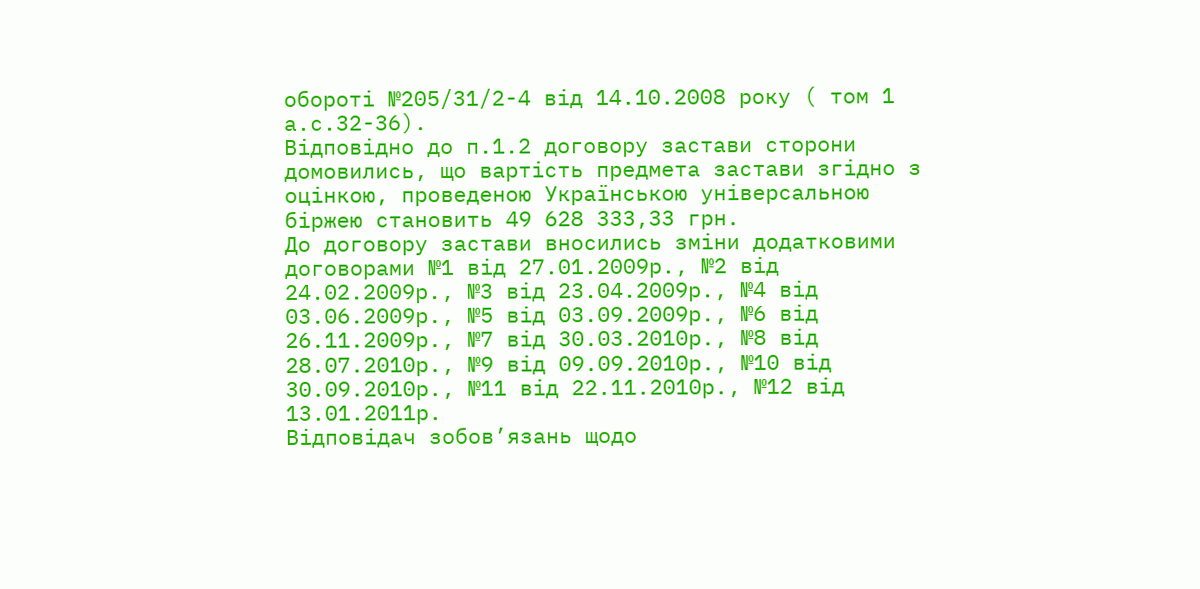обороті №205/31/2-4 від 14.10.2008 року ( том 1 а.с.32-36).
Відповідно до п.1.2 договору застави сторони домовились, що вартість предмета застави згідно з оцінкою, проведеною Українською універсальною біржею становить 49 628 333,33 грн.
До договору застави вносились зміни додатковими договорами №1 від 27.01.2009р., №2 від 24.02.2009р., №3 від 23.04.2009р., №4 від 03.06.2009р., №5 від 03.09.2009р., №6 від 26.11.2009р., №7 від 30.03.2010р., №8 від 28.07.2010р., №9 від 09.09.2010р., №10 від 30.09.2010р., №11 від 22.11.2010р., №12 від 13.01.2011р.
Відповідач зобов’язань щодо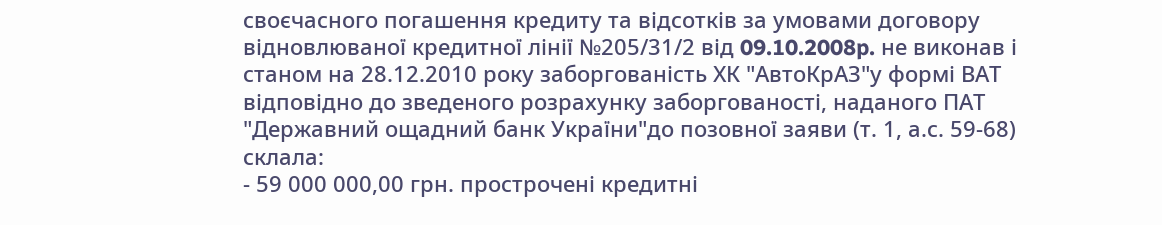своєчасного погашення кредиту та відсотків за умовами договору відновлюваної кредитної лінії №205/31/2 від 09.10.2008p. не виконав і станом на 28.12.2010 року заборгованість ХК "АвтоКрАЗ"у формі ВАТ відповідно до зведеного розрахунку заборгованості, наданого ПАТ "Державний ощадний банк України"до позовної заяви (т. 1, а.с. 59-68) склала:
- 59 000 000,00 грн. прострочені кредитні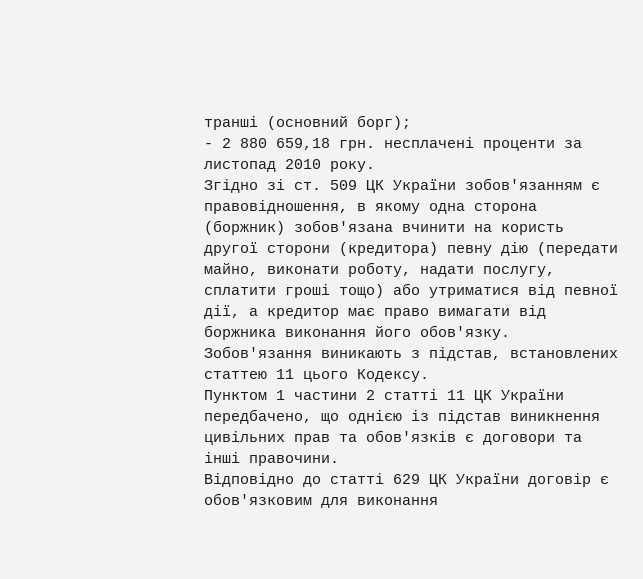транші (основний борг);
- 2 880 659,18 грн. несплачені проценти за листопад 2010 року.
Згідно зі ст. 509 ЦК України зобов'язанням є правовідношення, в якому одна сторона (боржник) зобов'язана вчинити на користь другої сторони (кредитора) певну дію (передати майно, виконати роботу, надати послугу, сплатити гроші тощо) або утриматися від певної дії, а кредитор має право вимагати від боржника виконання його обов'язку. Зобов'язання виникають з підстав, встановлених статтею 11 цього Кодексу.
Пунктом 1 частини 2 статті 11 ЦК України передбачено, що однією із підстав виникнення цивільних прав та обов'язків є договори та інші правочини.
Відповідно до статті 629 ЦК України договір є обов'язковим для виконання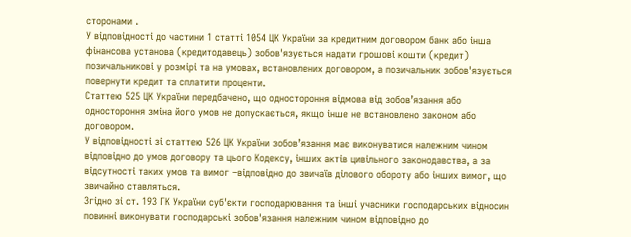сторонами .
У відповідності до частини 1 статті 1054 ЦК України за кредитним договором банк або інша фінансова установа (кредитодавець) зобов'язується надати грошові кошти (кредит) позичальникові у розмірі та на умовах, встановлених договором, а позичальник зобов'язується повернути кредит та сплатити проценти.
Статтею 525 ЦК України передбачено, що одностороння відмова від зобов’язання або одностороння зміна його умов не допускається, якщо інше не встановлено законом або договором.
У відповідності зі статтею 526 ЦК України зобов’язання має виконуватися належним чином відповідно до умов договору та цього Кодексу, інших актів цивільного законодавства, а за відсутності таких умов та вимог –відповідно до звичаїв ділового обороту або інших вимог, що звичайно ставляться.
Згідно зі ст. 193 ГК України суб'єкти господарювання та інші учасники господарських відносин повинні виконувати господарські зобов'язання належним чином відповідно до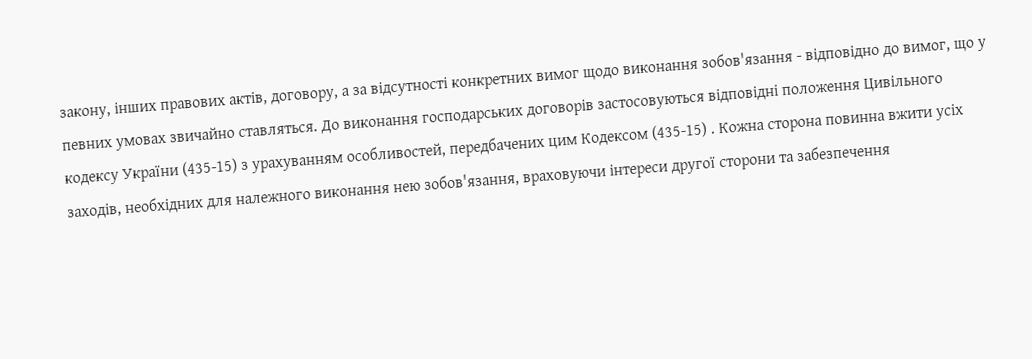закону, інших правових актів, договору, а за відсутності конкретних вимог щодо виконання зобов'язання - відповідно до вимог, що у певних умовах звичайно ставляться. До виконання господарських договорів застосовуються відповідні положення Цивільного кодексу України (435-15) з урахуванням особливостей, передбачених цим Кодексом (435-15) . Кожна сторона повинна вжити усіх заходів, необхідних для належного виконання нею зобов'язання, враховуючи інтереси другої сторони та забезпечення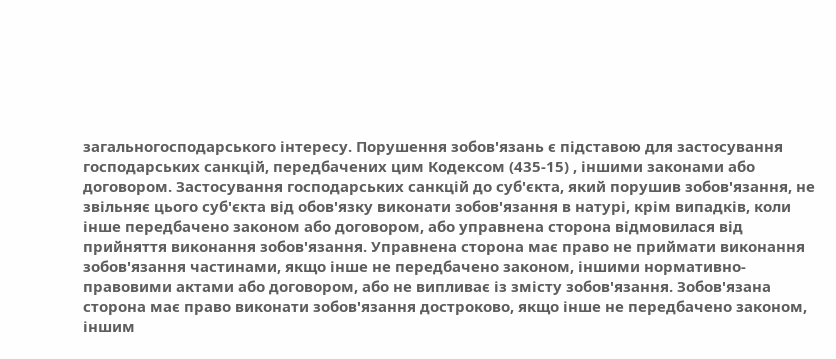загальногосподарського інтересу. Порушення зобов'язань є підставою для застосування господарських санкцій, передбачених цим Кодексом (435-15) , іншими законами або договором. Застосування господарських санкцій до суб'єкта, який порушив зобов'язання, не звільняє цього суб'єкта від обов'язку виконати зобов'язання в натурі, крім випадків, коли інше передбачено законом або договором, або управнена сторона відмовилася від прийняття виконання зобов'язання. Управнена сторона має право не приймати виконання зобов'язання частинами, якщо інше не передбачено законом, іншими нормативно-правовими актами або договором, або не випливає із змісту зобов'язання. Зобов'язана сторона має право виконати зобов'язання достроково, якщо інше не передбачено законом, іншим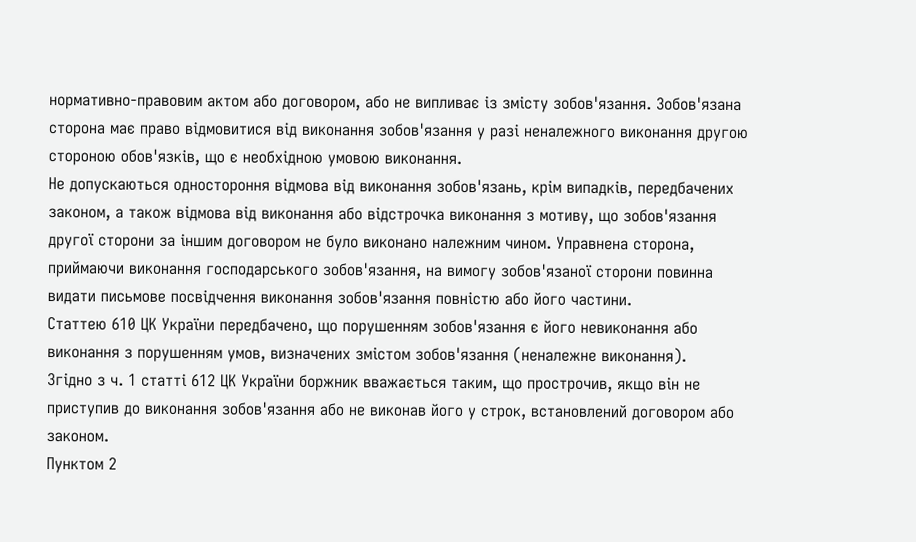нормативно-правовим актом або договором, або не випливає із змісту зобов'язання. Зобов'язана сторона має право відмовитися від виконання зобов'язання у разі неналежного виконання другою стороною обов'язків, що є необхідною умовою виконання.
Не допускаються одностороння відмова від виконання зобов'язань, крім випадків, передбачених законом, а також відмова від виконання або відстрочка виконання з мотиву, що зобов'язання другої сторони за іншим договором не було виконано належним чином. Управнена сторона, приймаючи виконання господарського зобов'язання, на вимогу зобов'язаної сторони повинна видати письмове посвідчення виконання зобов'язання повністю або його частини.
Статтею 610 ЦК України передбачено, що порушенням зобов'язання є його невиконання або виконання з порушенням умов, визначених змістом зобов'язання (неналежне виконання).
Згідно з ч. 1 статті 612 ЦК України боржник вважається таким, що прострочив, якщо він не приступив до виконання зобов'язання або не виконав його у строк, встановлений договором або законом.
Пунктом 2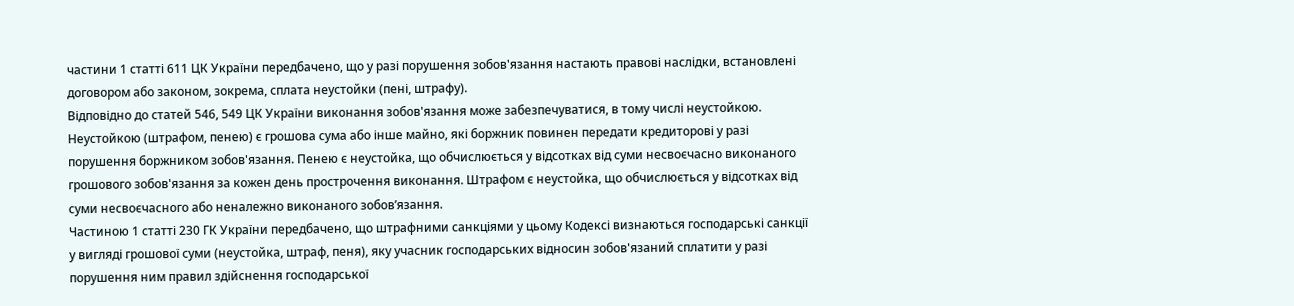частини 1 статті 611 ЦК України передбачено, що у разі порушення зобов'язання настають правові наслідки, встановлені договором або законом, зокрема, сплата неустойки (пені, штрафу).
Відповідно до статей 546, 549 ЦК України виконання зобов'язання може забезпечуватися, в тому числі неустойкою. Неустойкою (штрафом, пенею) є грошова сума або інше майно, які боржник повинен передати кредиторові у разі порушення боржником зобов'язання. Пенею є неустойка, що обчислюється у відсотках від суми несвоєчасно виконаного грошового зобов'язання за кожен день прострочення виконання. Штрафом є неустойка, що обчислюється у відсотках від суми несвоєчасного або неналежно виконаного зобов’язання.
Частиною 1 статті 230 ГК України передбачено, що штрафними санкціями у цьому Кодексі визнаються господарські санкції у вигляді грошової суми (неустойка, штраф, пеня), яку учасник господарських відносин зобов'язаний сплатити у разі порушення ним правил здійснення господарської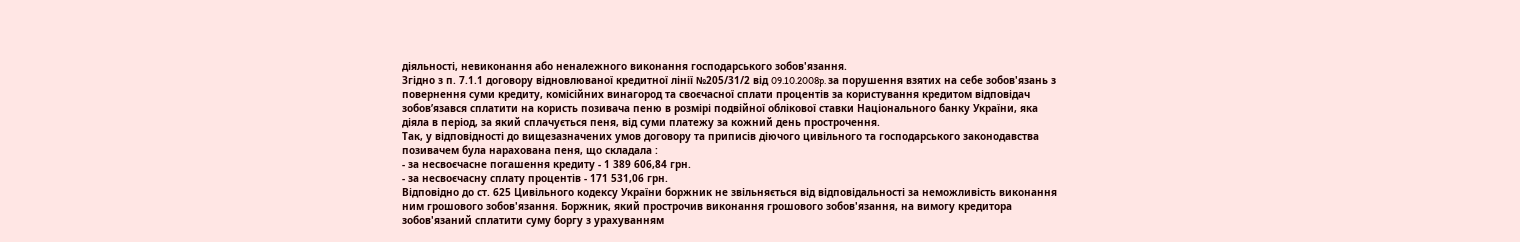діяльності, невиконання або неналежного виконання господарського зобов'язання.
Згідно з п. 7.1.1 договору відновлюваної кредитної лінії №205/31/2 від 09.10.2008p. за порушення взятих на себе зобов'язань з повернення суми кредиту, комісійних винагород та своєчасної сплати процентів за користування кредитом відповідач зобов’язався сплатити на користь позивача пеню в розмірі подвійної облікової ставки Національного банку України, яка діяла в період, за який сплачується пеня, від суми платежу за кожний день прострочення.
Так, у відповідності до вищезазначених умов договору та приписів діючого цивільного та господарського законодавства позивачем була нарахована пеня, що складала :
- за несвоєчасне погашення кредиту - 1 389 606,84 грн.
- за несвоєчасну сплату процентів - 171 531,06 грн.
Відповідно до ст. 625 Цивільного кодексу України боржник не звільняється від відповідальності за неможливість виконання ним грошового зобов'язання. Боржник, який прострочив виконання грошового зобов'язання, на вимогу кредитора зобов'язаний сплатити суму боргу з урахуванням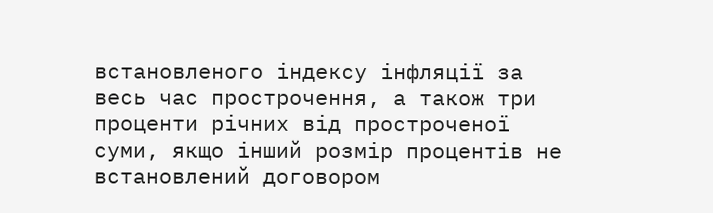встановленого індексу інфляції за весь час прострочення, а також три проценти річних від простроченої суми, якщо інший розмір процентів не встановлений договором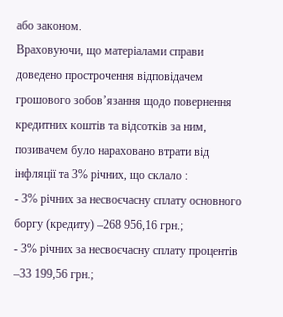або законом.
Враховуючи, що матеріалами справи доведено прострочення відповідачем грошового зобов’язання щодо повернення кредитних коштів та відсотків за ним, позивачем було нараховано втрати від інфляції та 3% річних, що склало :
- 3% річних за несвоєчасну сплату основного боргу (кредиту) –268 956,16 грн.;
- 3% річних за несвоєчасну сплату процентів –33 199,56 грн.;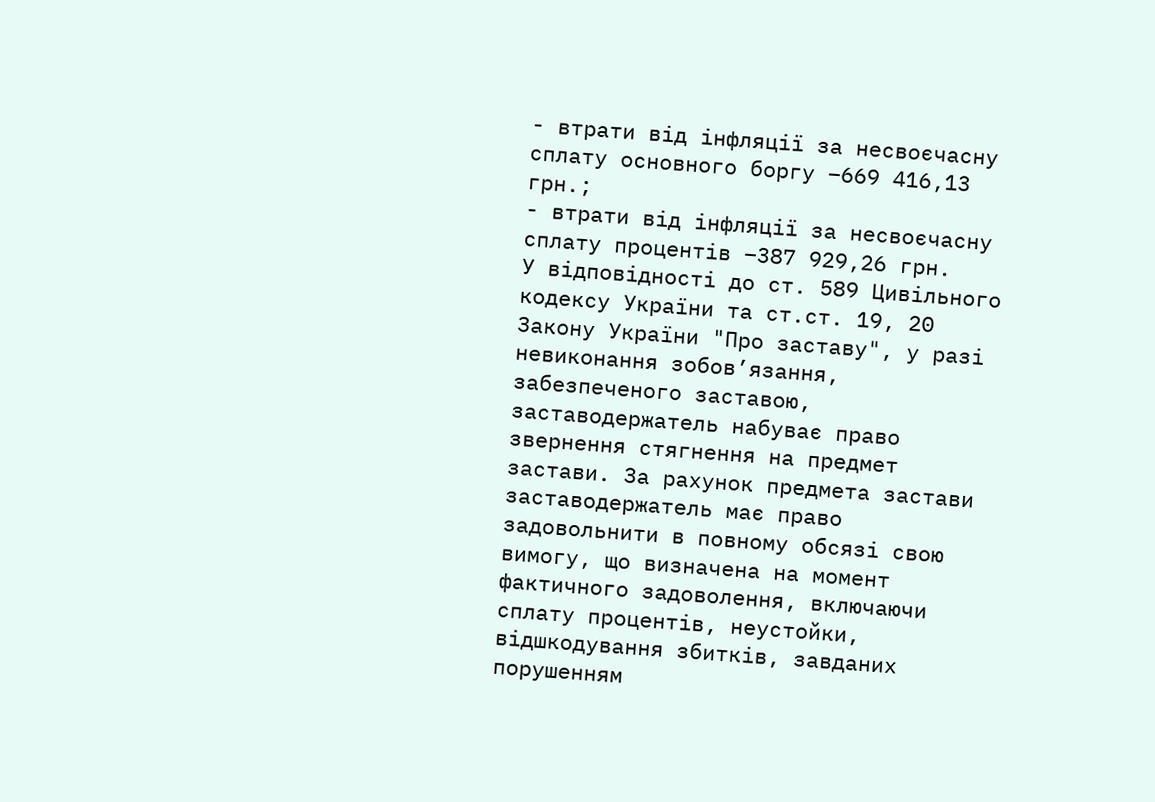- втрати від інфляції за несвоєчасну сплату основного боргу –669 416,13 грн.;
- втрати від інфляції за несвоєчасну сплату процентів –387 929,26 грн.
У відповідності до ст. 589 Цивільного кодексу України та ст.ст. 19, 20 Закону України "Про заставу", у разі невиконання зобов’язання, забезпеченого заставою, заставодержатель набуває право звернення стягнення на предмет застави. За рахунок предмета застави заставодержатель має право задовольнити в повному обсязі свою вимогу, що визначена на момент фактичного задоволення, включаючи сплату процентів, неустойки, відшкодування збитків, завданих порушенням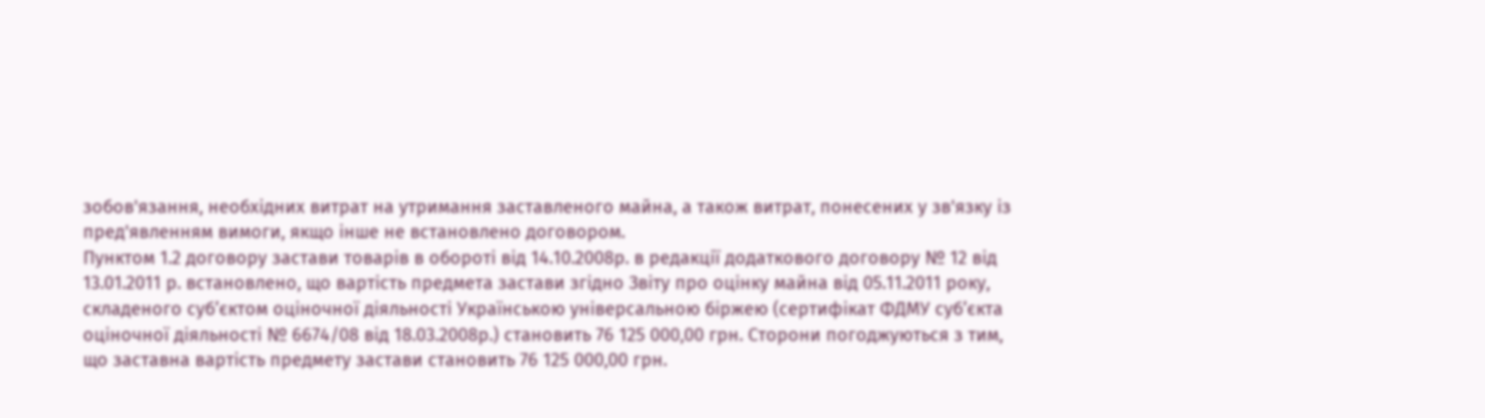зобов'язання, необхідних витрат на утримання заставленого майна, а також витрат, понесених у зв'язку із пред'явленням вимоги, якщо інше не встановлено договором.
Пунктом 1.2 договору застави товарів в обороті від 14.10.2008р. в редакції додаткового договору № 12 від 13.01.2011 р. встановлено, що вартість предмета застави згідно Звіту про оцінку майна від 05.11.2011 року, складеного суб’єктом оціночної діяльності Українською універсальною біржею (сертифікат ФДМУ суб’єкта оціночної діяльності № 6674/08 від 18.03.2008р.) становить 76 125 000,00 грн. Сторони погоджуються з тим, що заставна вартість предмету застави становить 76 125 000,00 грн.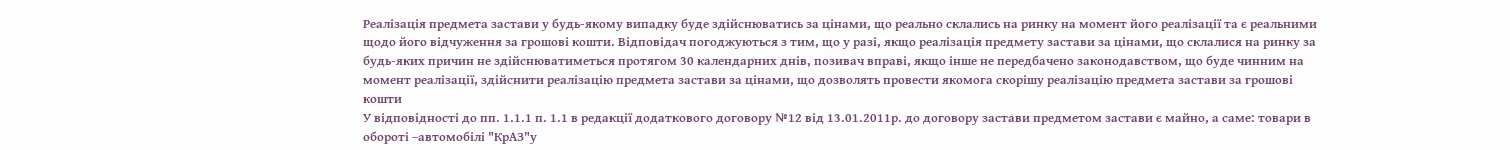Реалізація предмета застави у будь-якому випадку буде здійснюватись за цінами, що реально склались на ринку на момент його реалізації та є реальними щодо його відчуження за грошові кошти. Відповідач погоджуються з тим, що у разі, якщо реалізація предмету застави за цінами, що склалися на ринку за будь-яких причин не здійснюватиметься протягом 30 календарних днів, позивач вправі, якщо інше не передбачено законодавством, що буде чинним на момент реалізації, здійснити реалізацію предмета застави за цінами, що дозволять провести якомога скорішу реалізацію предмета застави за грошові кошти
У відповідності до пп. 1.1.1 п. 1.1 в редакції додаткового договору №12 від 13.01.2011р. до договору застави предметом застави є майно, а саме: товари в обороті –автомобілі "КрАЗ"у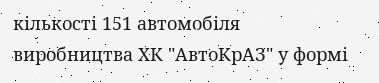кількості 151 автомобіля виробництва ХК "АвтоКрАЗ" у формі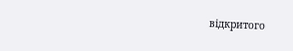відкритого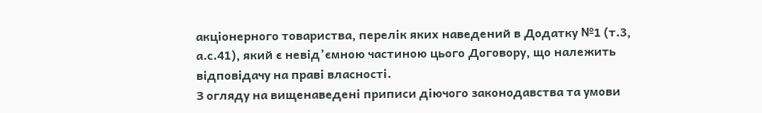акціонерного товариства, перелік яких наведений в Додатку №1 (т.3, а.с.41), який є невід’ємною частиною цього Договору, що належить відповідачу на праві власності.
З огляду на вищенаведені приписи діючого законодавства та умови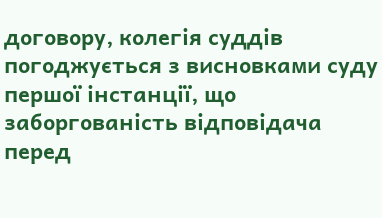договору, колегія суддів погоджується з висновками суду першої інстанції, що заборгованість відповідача перед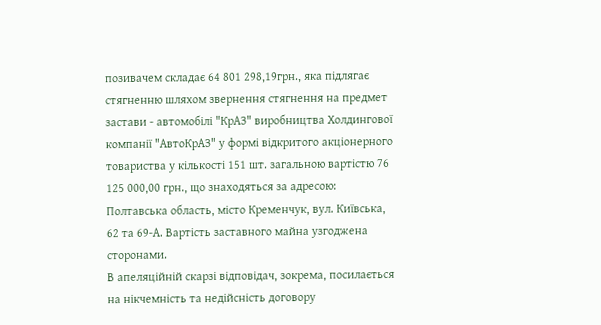позивачем складає 64 801 298,19грн., яка підлягає стягненню шляхом звернення стягнення на предмет застави - автомобілі "КрАЗ" виробництва Холдингової компанії "АвтоКрАЗ" у формі відкритого акціонерного товариства у кількості 151 шт. загальною вартістю 76 125 000,00 грн., що знаходяться за адресою: Полтавська область, місто Кременчук, вул. Київська, 62 та 69-А. Вартість заставного майна узгоджена сторонами.
В апеляційній скарзі відповідач, зокрема, посилається на нікчемність та недійсність договору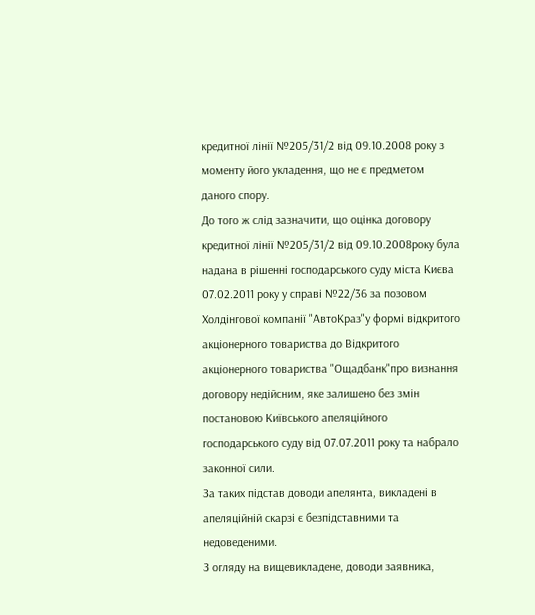кредитної лінії №205/31/2 від 09.10.2008 року з моменту його укладення, що не є предметом даного спору.
До того ж слід зазначити, що оцінка договору кредитної лінії №205/31/2 від 09.10.2008року була надана в рішенні господарського суду міста Києва 07.02.2011 року у справі №22/36 за позовом Холдінгової компанії "АвтоКраз"у формі відкритого акціонерного товариства до Відкритого акціонерного товариства "Ощадбанк"про визнання договору недійсним, яке залишено без змін постановою Київського апеляційного господарського суду від 07.07.2011 року та набрало законної сили.
За таких підстав доводи апелянта, викладені в апеляційній скарзі є безпідставними та недоведеними.
З огляду на вищевикладене, доводи заявника,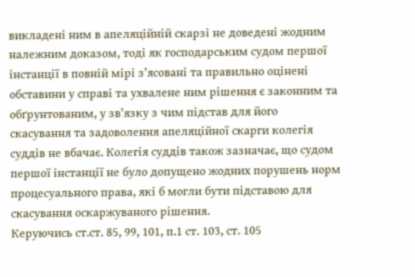викладені ним в апеляційній скарзі не доведені жодним належним доказом, тоді як господарським судом першої інстанції в повній мірі з’ясовані та правильно оцінені обставини у справі та ухвалене ним рішення є законним та обґрунтованим, у зв’язку з чим підстав для його скасування та задоволення апеляційної скарги колегія суддів не вбачає. Колегія суддів також зазначає, що судом першої інстанції не було допущено жодних порушень норм процесуального права, які б могли бути підставою для скасування оскаржуваного рішення.
Керуючись ст.ст. 85, 99, 101, п.1 ст. 103, ст. 105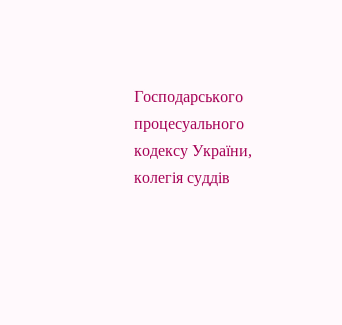Господарського процесуального кодексу України, колегія суддів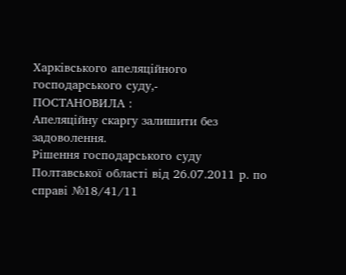Харківського апеляційного господарського суду,-
ПОСТАНОВИЛА :
Апеляційну скаргу залишити без задоволення.
Рішення господарського суду Полтавської області від 26.07.2011 р. по справі №18/41/11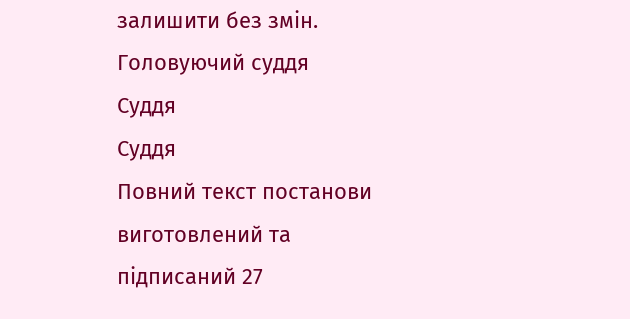залишити без змін.
Головуючий суддя
Суддя
Суддя
Повний текст постанови виготовлений та підписаний 27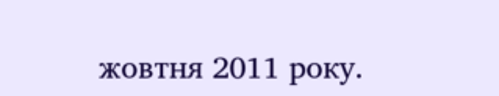жовтня 2011 року.